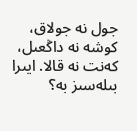جول نە جولاق، كوشە نە داڭعىل، كەنت نە قالا. ايىرا بىلەسىز بە؟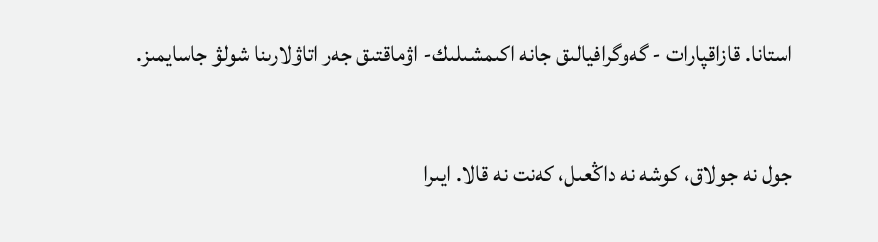استانا. قازاقپارات - گەوگرافيالىق جانە اكىمشىلىك- اۋماقتىق جەر اتاۋلارىنا شولۋ جاسايمىز.

جول نە جولاق، كوشە نە داڭعىل، كەنت نە قالا. ايىرا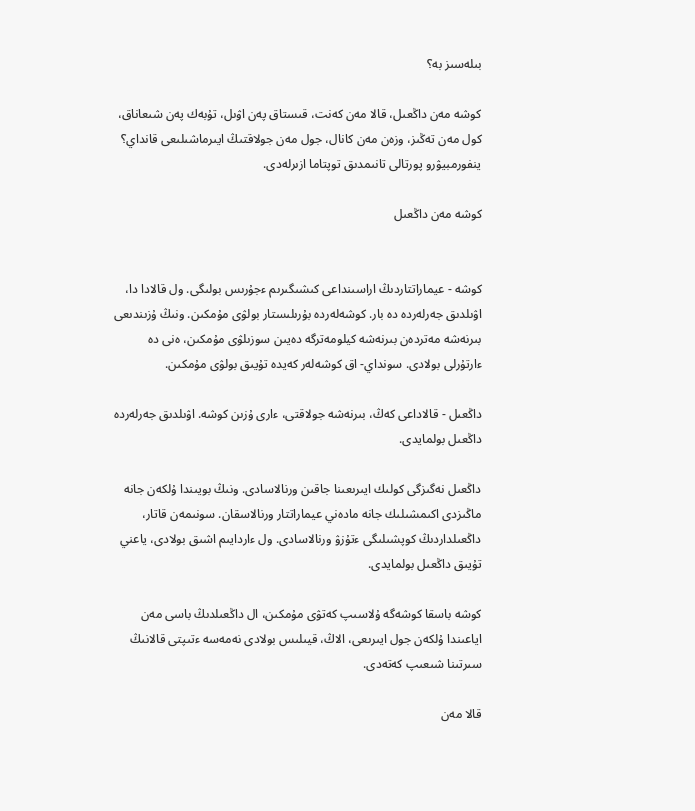بىلەسىز بە؟

كوشە مەن داڭعىل، قالا مەن كەنت، قىستاق پەن اۋىل، تۇبەك پەن شىعاناق، كول مەن تەڭىز، وزەن مەن كانال، جول مەن جولاقتىڭ ايىرماشىلىعى قانداي؟ ينفورمبيۋرو پورتالى تانىمدىق توپتاما ازىرلەدى.

كوشە مەن داڭعىل


كوشە - عيماراتتاردىڭ اراسىنداعى كىشىگىرىم ءجۇرىس بولىگى. ول قالادا دا، اۋىلدىق جەرلەردە دە بار. كوشەلەردە بۇرىلىستار بولۋى مۇمكىن. ونىڭ ۇزىندىعى بىرنەشە مەتردەن بىرنەشە كيلومەترگە دەيىن سوزىلۋى مۇمكىن، ەنى دە ءارتۇرلى بولادى. سونداي- اق كوشەلەر كەيدە تۇيىق بولۋى مۇمكىن.

داڭعىل - قالاداعى كەڭ، بىرنەشە جولاقتى، ءارى ۇزىن كوشە. اۋىلدىق جەرلەردە داڭعىل بولمايدى.

داڭعىل نەگىزگى كولىك ايىرىعىنا جاقىن ورنالاسادى. ونىڭ بويىندا ۇلكەن جانە ماڭىزدى اكىمشىلىك جانە مادەني عيماراتتار ورنالاسقان. سونىمەن قاتار، داڭعىلداردىڭ كوپشىلىگى ءتۇزۋ ورنالاسادى. ول ءاردايىم اشىق بولادى، ياعني تۇيىق داڭعىل بولمايدى.

كوشە باسقا كوشەگە ۇلاسىپ كەتۋى مۇمكىن، ال داڭعىلدىڭ باسى مەن اياعىندا ۇلكەن جول ايىرىعى، الاڭ، قيىلىس بولادى نەمەسە ءتىپتى قالانىڭ سىرتىنا شىعىپ كەتەدى.

قالا مەن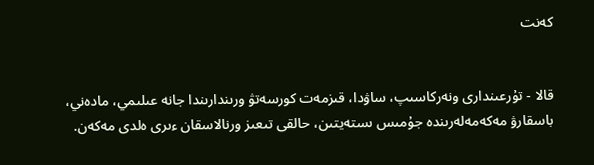كەنت


قالا - تۇرعىندارى ونەركاسىپ، ساۋدا، قىزمەت كورسەتۋ ورىندارىندا جانە عىلىمي، مادەني، باسقارۋ مەكەمەلەرىندە جۇمىس ىستەيتىن، حالقى تىعىز ورنالاسقان ءىرى ەلدى مەكەن.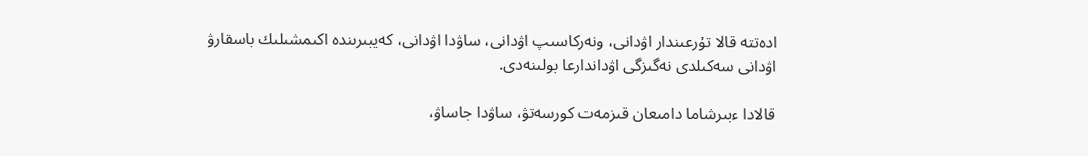ادەتتە قالا تۇرعىندار اۋدانى، ونەركاسىپ اۋدانى، ساۋدا اۋدانى، كەيبىرىندە اكىمشىلىك باسقارۋ اۋدانى سەكىلدى نەگىزگى اۋداندارعا بولىنەدى.

قالادا ءبىرشاما دامىعان قىزمەت كورسەتۋ، ساۋدا جاساۋ،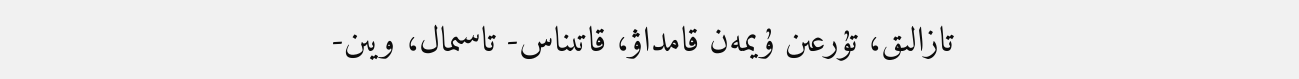تازالىق، تۇرعىن ۇيمەن قامداۋ، قاتىناس- تاسىمال، ويىن-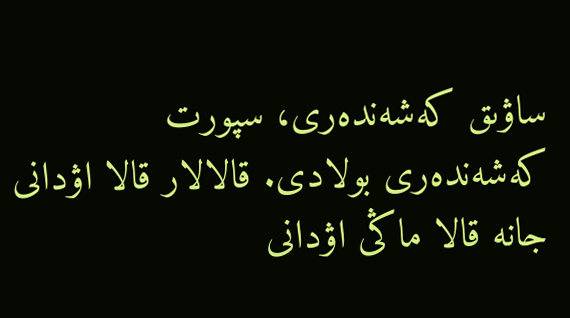ساۋىق كەشەندەرى، سپورت كەشەندەرى بولادى. قالالار قالا اۋدانى جانە قالا ماڭى اۋدانى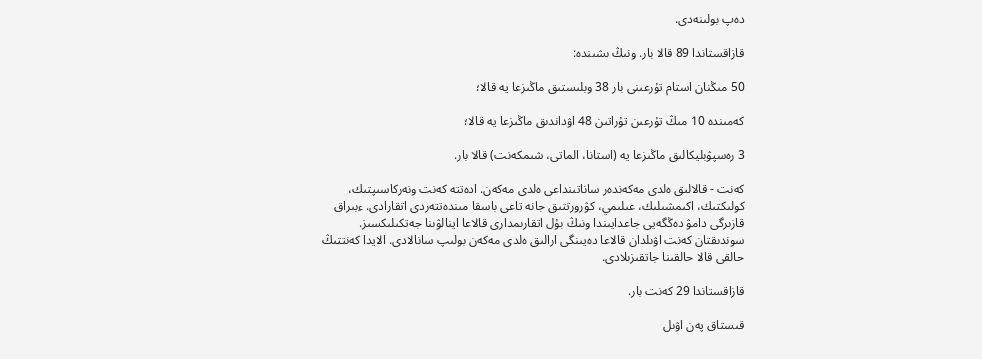دەپ بولىنەدى.

قازاقستاندا 89 قالا بار. ونىڭ ىشىندە:

50 مىڭنان استام تۇرعىنى بار 38 وبلىستىق ماڭىزعا يە قالا؛

كەمىندە 10 مىڭ تۇرعىن تۇراتىن 48 اۋداندىق ماڭىزعا يە قالا؛

3 رەسپۋبليكالىق ماڭىزعا يە (استانا، الماتى، شىمكەنت) قالا بار.

كەنت - قالالىق ەلدى مەكەندەر ساناتىنداعى ەلدى مەكەن. ادەتتە كەنت ونەركاسىپتىك، كولىكتىك، اكىمشىلىك، عىلىمي، كۋرورتتىق جانە تاعى باسقا مىندەتتەردى اتقارادى. ءبىراق قازىرگى دامۋ دەڭگەيى جاعدايىندا ونىڭ بۇل اتقارىمدارى قالاعا اينالۋىنا جەتكىلىكسىز. سوندىقتان كەنت اۋىلدان قالاعا دەيىنگى ارالىق ەلدى مەكەن بولىپ سانالادى. الايدا كەنتتىڭ حالقى قالا حالقىنا جاتقىزىلادى.

قازاقستاندا 29 كەنت بار.

قىستاق پەن اۋىل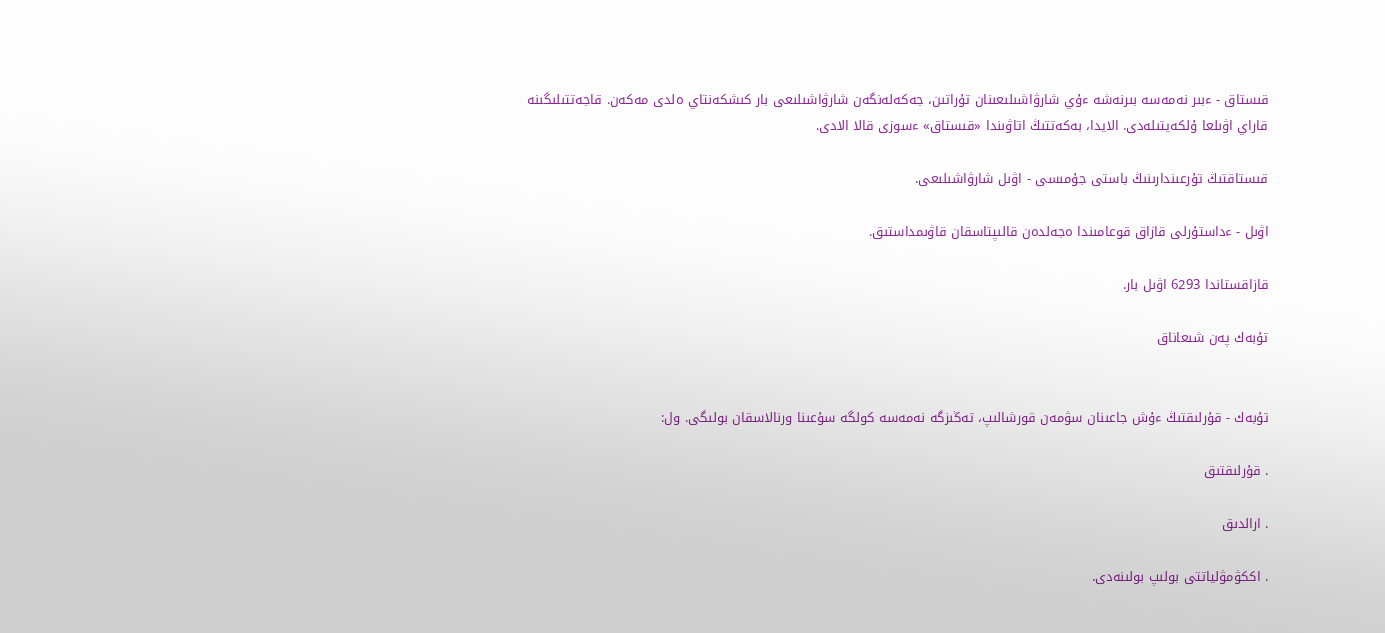قىستاق - ءبىر نەمەسە بىرنەشە ءۇي شارۋاشىلىعىنان تۇراتىن، جەكەلەنگەن شارۋاشىلىعى بار كىشكەنتاي ەلدى مەكەن. قاجەتتىلىگىنە قاراي اۋىلعا ۇلكەيتىلەدى. الايدا، بەكەتتىڭ اتاۋىندا «قىستاق» ءسوزى قالا الادى.

قىستاقتىڭ تۇرعىندارىنىڭ باستى جۇمىسى - اۋىل شارۋاشىلىعى.

اۋىل - ءداستۇرلى قازاق قوعامىندا ەجەلدەن قالىپتاسقان قاۋىمداستىق.

قازاقستاندا 6293 اۋىل بار.

تۇبەك پەن شىعاناق


تۇبەك - قۇرلىقتىڭ ءۇش جاعىنان سۋمەن قورشالىپ، تەڭىزگە نەمەسە كولگە سۇعىنا ورنالاسقان بولىگى. ول:

. قۇرلىقتىق

. ارالدىق

. اككۋمۋلياتتى بولىپ بولىنەدى.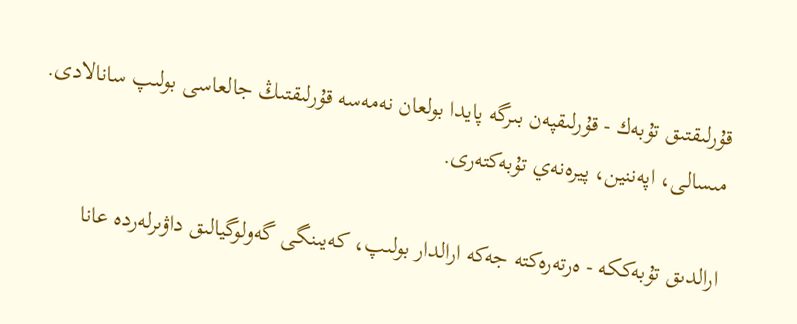قۇرلىقتىق تۇبەك - قۇرلىقپەن بىرگە پايدا بولعان نەمەسە قۇرلىقتىڭ جالعاسى بولىپ سانالادى. مىسالى، اپەننين، پيرەنەي تۇبەكتەرى.

ارالدىق تۇبەككە - ەرتەرەكتە جەكە ارالدار بولىپ، كەيىنگى گەولوگيالىق داۋىرلەردە عانا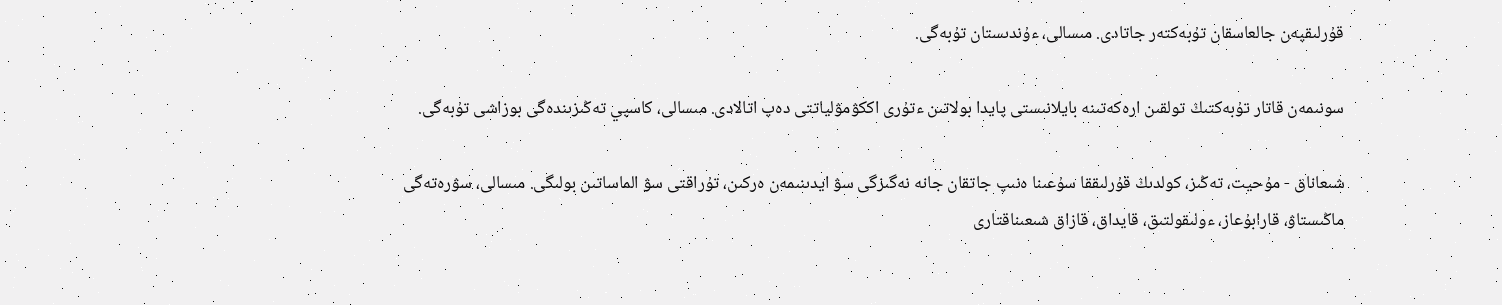قۇرلىقپەن جالعاسقان تۇبەكتەر جاتادى. مىسالى، ءۇندىستان تۇبەگى.

سونىمەن قاتار تۇبەكتىڭ تولقىن ارەكەتىنە بايلانىستى پايدا بولاتىن ءتۇرى اككۋمۋلياتتى دەپ اتالادى. مىسالى، كاسپي تەڭىزىندەگى بوزاشى تۇبەگى.

شىعاناق - مۇحيت، تەڭىز، كولدىڭ قۇرلىققا سۇعىنا ەنىپ جاتقان جانە نەگىزگى سۋ ايدىنىمەن ەركىن، تۇراقتى سۋ الماساتىن بولىگى. مىسالى، سۋرەتەگى ماڭىستاۋ، قارابۇعاز، ءولىقولتىق، قايداق، قازاق شىعىناقتارى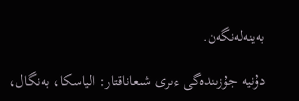بەينەلەنگەن.

دۇنيە جۇزىندەگى ءىرى شىعاناقتار: الياسكا، بەنگال،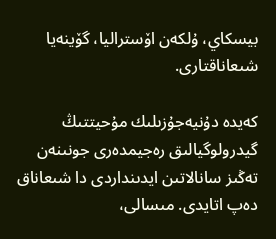بيسكاي، ۇلكەن اۆستراليا، گۆينەيا شىعاناقتارى.

كەيدە دۇنيەجۇزىلىك مۇحيتتىڭ گيدرولوگيالىق رەجيمدەرى جونىنەن تەڭىز سانالاتىن ايدىنداردى دا شىعاناق دەپ اتايدى. مىسالى،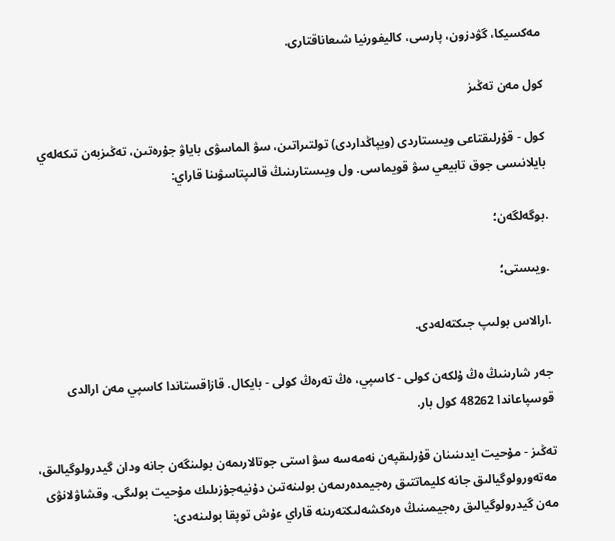مەكسيكا، گۋدزون، پارسى، كاليفورنيا شىعاناقتارى.

كول مەن تەڭىز

كول - قۇرلىقتاعى ويىستاردى (ويپاڭداردى) تولتىراتىن، سۋ الماسۋى باياۋ جۇرەتىن، تەڭىزبەن تىكەلەي بايلانىسى جوق تابيعي سۋ قويماسى. ول ويىستارىنىڭ قالىپتاسۋىنا قاراي:

.بوگەلگەن؛

.ويىستى؛

.ارالاس بولىپ جىكتەلەدى.

جەر شارىنىڭ ەڭ ۇلكەن كولى - كاسپي، ەڭ تەرەڭ كولى - بايكال. قازاقستاندا كاسپي مەن ارالدى قوسپاعاندا 48262 كول بار.

تەڭىز - مۇحيت ايدىنىنان قۇرلىقپەن نەمەسە سۋ استى جوتالارىمەن بولىنگەن جانە ودان گيدرولوگيالىق، مەتەورولوگيالىق جانە كليماتتىق رەجيمدەرىمەن بولىنەتىن دۇنيەجۇزىلىك مۇحيت بولىگى. وقشاۋلانۋى مەن گيدرولوگيالىق رەجيمىنىڭ ەرەكشەلىكتەرىنە قاراي ءۇش توپقا بولىنەدى: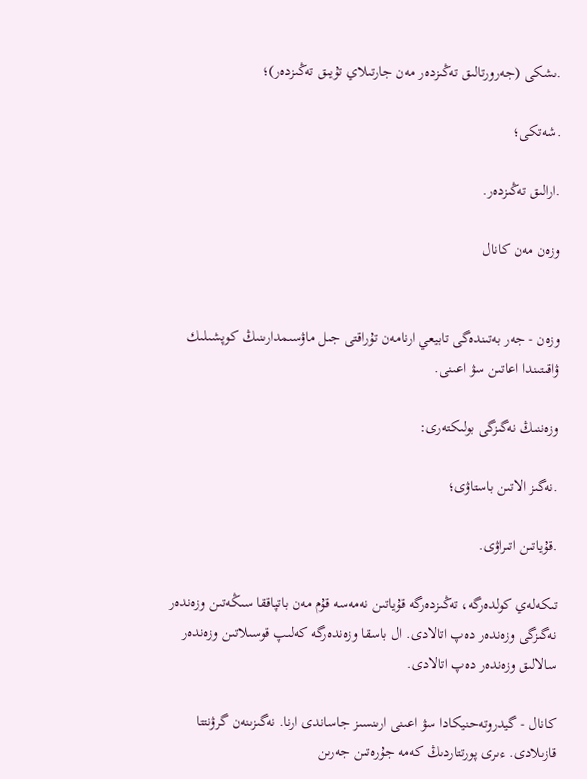.ىشكى (جەرورتالىق تەڭىزدەر مەن جارتىلاي تۇيىق تەڭىزدەر)؛

.شەتكى؛

.ارالىق تەڭىزدەر.

وزەن مەن كانال


وزەن - جەر بەتىندەگى تابيعي ارنامەن تۇراقتى جىل ماۋسىمدارىنىڭ كوپشىلىك ۋاقىتىندا اعاتىن سۋ اعىنى.

وزەننىڭ نەگىزگى بولىكتەرى:

.نەگىز الاتىن باستاۋى؛

.قۇياتىن اتىراۋى.

تىكەلەي كولدەرگە، تەڭىزدەرگە قۇياتىن نەمەسە قۇم مەن باتپاققا سىڭەتىن وزەندەر نەگىزگى وزەندەر دەپ اتالادى. ال باسقا وزەندەرگە كەلىپ قوسىلاتىن وزەندەر سالالىق وزەندەر دەپ اتالادى.

كانال - گيدروتەحنيكادا سۋ اعىنى ارىنسىز جاساندى ارنا. نەگىزىنەن گرۋنتتا قازىلادى. ءىرى پورتتاردىڭ كەمە جۇرەتىن جەرىن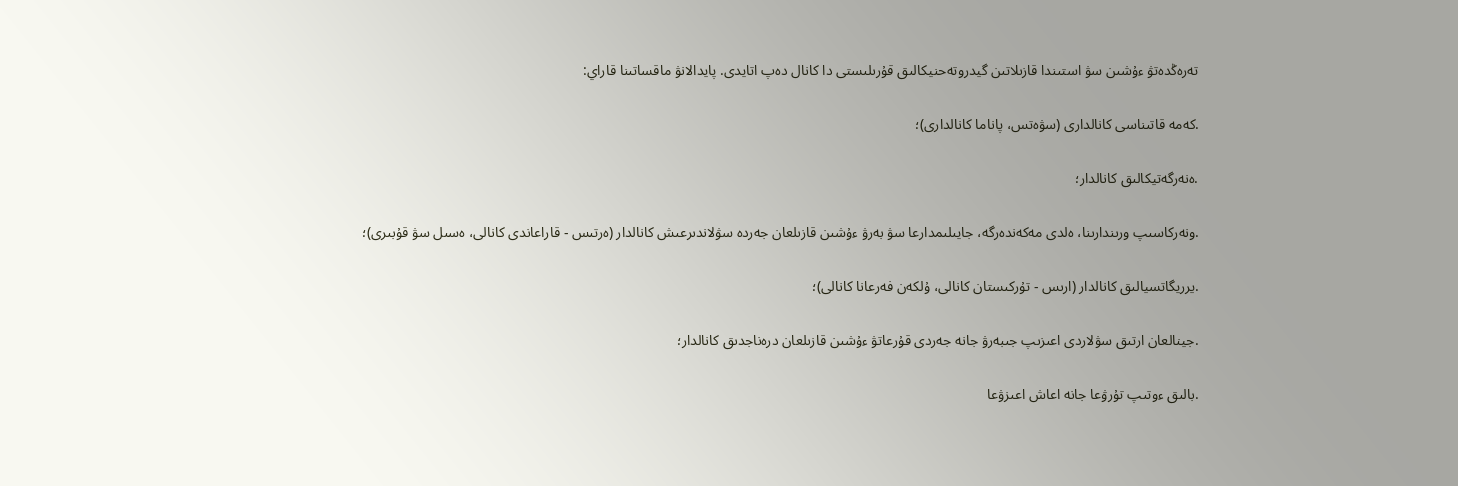تەرەڭدەتۋ ءۇشىن سۋ استىندا قازىلاتىن گيدروتەحنيكالىق قۇرىلىستى دا كانال دەپ اتايدى. پايدالانۋ ماقساتىنا قاراي:

.كەمە قاتىناسى كانالدارى (سۋەتس، پاناما كانالدارى)؛

.ەنەرگەتيكالىق كانالدار؛

.ونەركاسىپ ورىندارىنا، ەلدى مەكەندەرگە، جايىلىمدارعا سۋ بەرۋ ءۇشىن قازىلعان جەردە سۋلاندىرعىش كانالدار (ەرتىس - قاراعاندى كانالى، ەسىل سۋ قۇبىرى)؛

.يرريگاتسيالىق كانالدار (ارىس - تۇركىستان كانالى، ۇلكەن فەرعانا كانالى)؛

.جينالعان ارتىق سۋلاردى اعىزىپ جىبەرۋ جانە جەردى قۇرعاتۋ ءۇشىن قازىلعان درەناجدىق كانالدار؛

.بالىق ءوتىپ تۇرۋعا جانە اعاش اعىزۋعا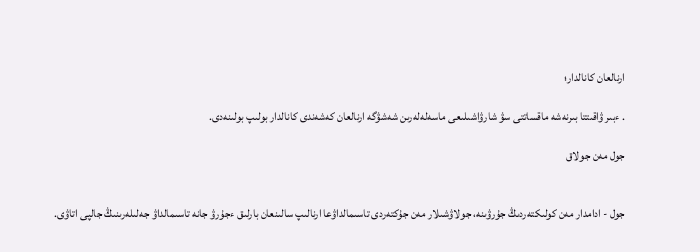ارنالعان كانالدار؛

. ءبىر ۋاقىتتا بىرنەشە ماقساتتى سۋ شارۋاشىلىعى ماسەلەلەرىن شەشۋگە ارنالعان كەشەندى كانالدار بولىپ بولىنەدى.

جول مەن جولاق


جول - ادامدار مەن كولىكتەردىڭ جۇرۋىنە، جولاۋشىلار مەن جۇكتەردى تاسىمالداۋعا ارنالىپ سالىنعان بارلىق ءجۇرۋ جانە تاسىمالداۋ جەلىلەرىنىڭ جالپى اتاۋى.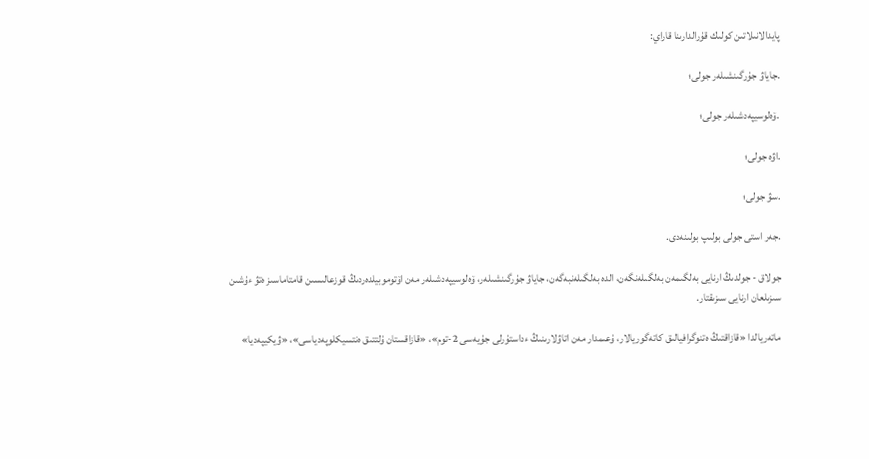پايدالانىلاتىن كولىك قۇرالدارىنا قاراي:

.جاياۋ جۇرگىنشىلەر جولى؛

.ۆەلوسيپەدشىلەر جولى؛

.اۋە جولى؛

.سۋ جولى؛

.جەر استى جولى بولىپ بولىنەدى.

جولاق - جولدىڭ ارنايى بەلگىمەن بەلگىلەنگەن، الدە بەلگىلەنبەگەن، جاياۋ جۇرگىنشىلەر، ۆەلوسيپەدشىلەر مەن اۆتوموبيلدەردىڭ قوزعالىسىن قامتاماسىز ەتۋ ءۇشىن سىزىلعان ارنايى سىزىقتار.

ماتەريالدا «قازاقتىڭ ەتنوگرافيالىق كاتەگوريالار، ۇعىمدار مەن اتاۋلارىنىڭ ءداستۇرلى جۇيەسى 2-توم»، «قازاقستان ۇلتتىق ەنتسيكلوپەدياسى»، «ۋيكيپەديا»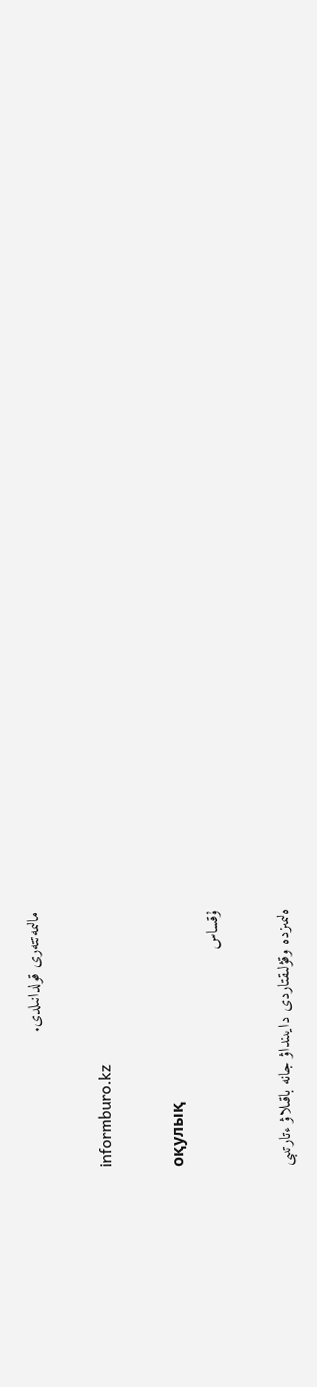مالىمەتتەرى قولدانىلدى.

informburo.kz

оқулық
ۇقساس

ەلىمىزدە وقۋلىقتاردى دايىنداۋ جانە باقىلاۋ ءتارتىبى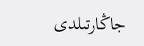جاڭارتىلدى